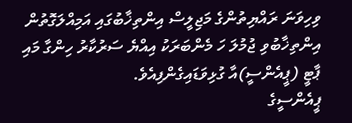ވިހިވަނަ ރައްޔިތުންގެ މަޖިލީސް އިންތިޚާބުގައި އަމިއްލަގޮތުން އިންތިޚާބުވި ޖުމުލަ ހަ މެންބަރަކު އިއްޔެ ސަރުކާރު ހިންގާ މައި ޕާޓީ (ޕީއެންސީ)އާ ގުޅިވަޑައިގެންފިއެވެ.
ޕީއެންސީގެ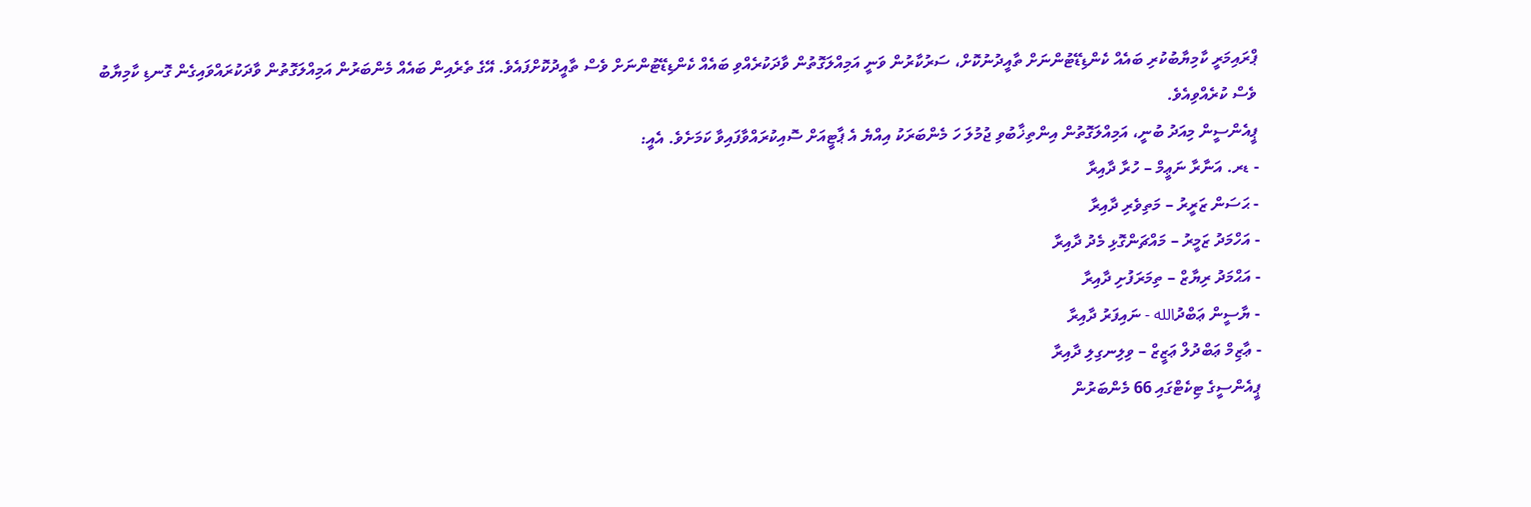ޕްރައިމަރީ ކާމިޔާބުކުރި ބައެއް ކެންޑިޑޭޓުންނަށް ތާއީދުނުކޮށް، ސަރުކާރުން ވަނީ އަމިއްލަގޮތުން ވާދަކުރެއްވި ބައެއް ކެންޑިޑޭޓުންނަށް ވެސް ތާއީދުކޮށްފައެވެ. އޭގެ ތެރެއިން ބައެއް މެންބަރުން އަމިއްލަގޮތުން ވާދަކުރައްވައިގެން ގޮނޑި ކާމިޔާބު ވެސް ކުރެއްވިއެވެ.
ޕީއެންސީން މިއަދު ބުނީ، އަމިއްލަގޮތުން އިންތިޚާބުވި ޖުމުލަ ހަ މެންބަރަކު އިއްޔެ އެ ޕާޓީއަށް ސޮއިކުރައްވާފައިވާ ކަމަށެވެ. އެއީ:
- ޑރ. އަނާރާ ނަޢީމް – ހުރާ ދާއިރާ
- ޙަސަން ޒަރީރު – މަތިވެރި ދާއިރާ
- އަހްމަދު ޒަމީރު – މައްޗަންގޮޅި މެދު ދާއިރާ
- އަޙްމަދު ރިޔާޒް – ތިމަރަފުށި ދާއިރާ
- ޔާސީން ޢަބްދުالله - ނައިފަރު ދާއިރާ
- ޢާޒިމް ޢަބްދުލް ޢަޒީޒް – ވިލިނގިލި ދާއިރާ
ޕީއެންސީގެ ޓިކެޓްގައި 66 މެންބަރުން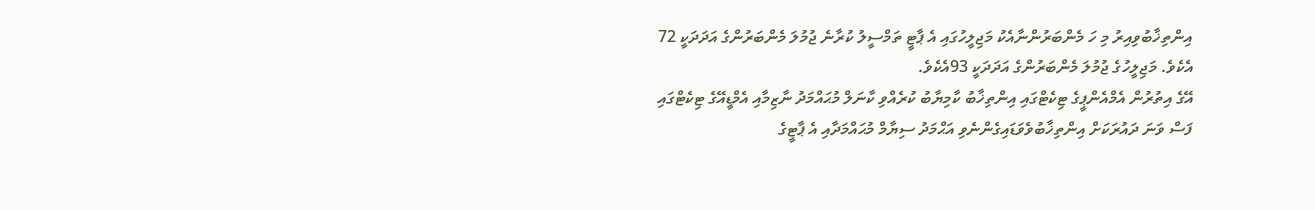އިންތިޚާބުވިއިރު މި ހަ މެންބަރުންނާއެކު މަޖިލީހުގައި އެ ޕާޓީ ތަމްސީލު ކުރާނެ ޖުމުލަ މެންބަރުންގެ އަދަދަކީ 72 އެކެވެ. މަޖިލީހުގެ ޖުމުލަ މެންބަރުންގެ އަދަދަކީ 93އެކެވެ.
އޭގެ އިތުރުން އެމްއެންޕީގެ ޓިކެޓްގައި އިންތިޚާބު ކާމިޔާބު ކުރެއްވި ކާނަލް މުޙައްމަދު ނާޒިމާއި އެމްޑީއޭގެ ޓިކެޓްގައި ފަސް ވަނަ ދައުރަކަށް އިންތިޚާބުވެވަޑައިގެންނެވި އަޙްމަދު ސިޔާމް މުޙައްމަދާއި އެ ޕާޓީގެ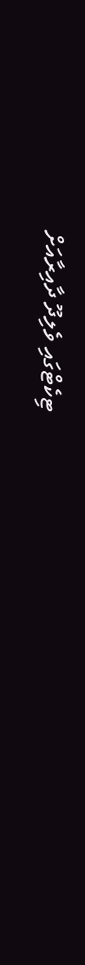ޓިކެޓްގައި ވެލިދޫ ދާއިރާއަށް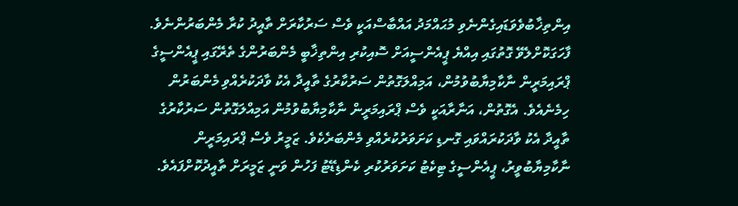އިންތިޚާބުވެވަޑައިގެންނެވި މުޙައްމަދު އައްބާސްއަކީ ވެސް ސަރުކާރަށް ތާއީދު ކުރާ މެންބަރުންނެވެ.
ފާހަގަކޮށްލެވޭ ގޮތުގައި އިއްޔެ ޕީއެންސީއަށް ސޮއިކުރި އިންތިޚާބީ މެންބަރުންގެ ތެރޭގައި ޕީއެންސީގެ ޕްރައިމަރީން ނާކާމިޔާބުވުމުން، އަމިއްލަގޮތުން ސަރުކާރުގެ ތާއީދާ އެކު ވާދަކުރެއްވި މެންބަރުން ހިމެނެއެވެ. އެގޮތުން، އަނާރާއަކީ ވެސް ޕްރައިމަރީން ނާކާމިޔާބުވުމުން އަމިއްލަގޮތުން ސަރުކާރުގެ ތާއީދާ އެކު ވާދަކުރައްވައި ގޮނޑި ކަށަވަރުކުރެއްވި މެންބަރެކެވެ. ޒަމީރު ވެސް ޕްރައިމަރީން ނާކާމިޔާބުވީރު، ޕީއެންސީގެ ޓިކެޓު ކަށަވަރުކުރި ކެންޑިޑޭޓު ފަހުން ވަނީ ޒަމީރަށް ތާއީދުކޮށްފައެވެ.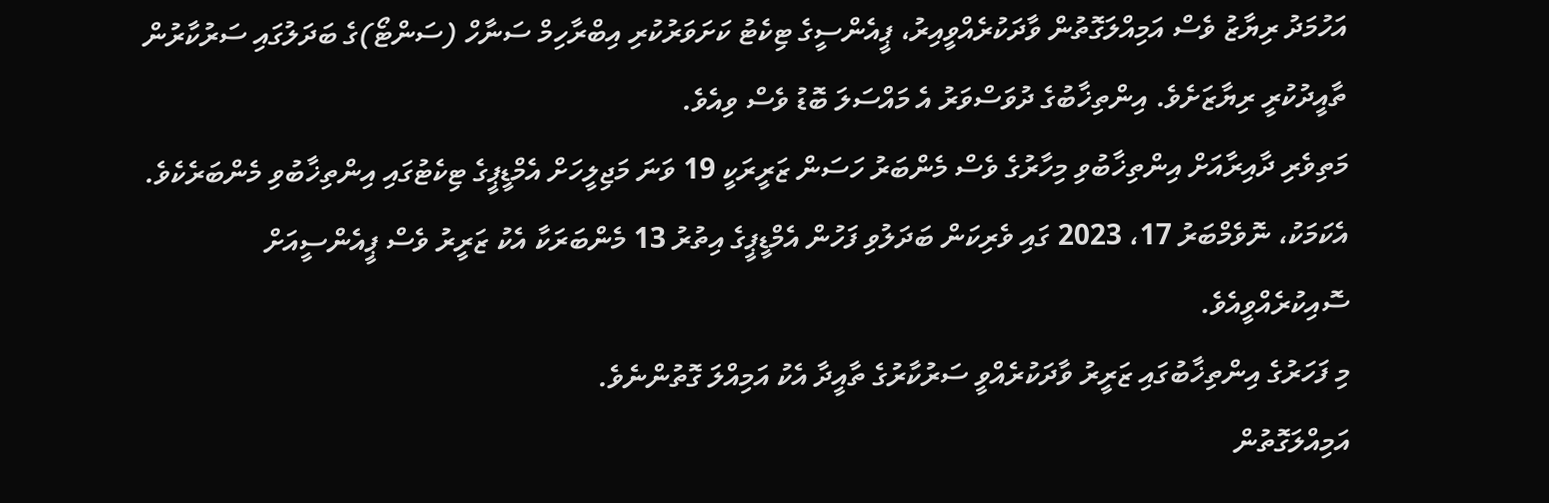އަހުމަދު ރިޔާޒު ވެސް އަމިއްލަގޮތުން ވާދަކުރެއްވީއިރު، ޕީއެންސީގެ ޓިކެޓު ކަށަވަރުކުރި އިބްރާހިމް ސަނާހް (ސަންޓޯ)ގެ ބަދަލުގައި ސަރުކާރުން ތާއީދުކުރީ ރިޔާޒަށެވެ. އިންތިޚާބުގެ ދުވަސްވަރު އެ މައްސަލަ ބޮޑު ވެސް ވިއެވެ.
މަތިވެރި ދާއިރާއަށް އިންތިޚާބުވި މިހާރުގެ ވެސް މެންބަރު ހަސަން ޒަރީރަކީ 19 ވަނަ މަޖިލީހަށް އެމްޑީޕީގެ ޓިކެޓުގައި އިންތިޚާބުވި މެންބަރެކެވެ. އެކަމަކު، ނޮވެމްބަރު 17، 2023 ގައި ވެރިކަން ބަދަލުވި ފަހުން އެމްޑީޕީގެ އިތުރު 13 މެންބަރަކާ އެކު ޒަރީރު ވެސް ޕީއެންސީއަށް ސޮއިކުރެއްވީއެވެ.
މި ފަހަރުގެ އިންތިޚާބުގައި ޒަރީރު ވާދަކުރެއްވީ ސަރުކާރުގެ ތާއީދާ އެކު އަމިއްލަ ގޮތުންނެވެ.
އަމިއްލަގޮތުން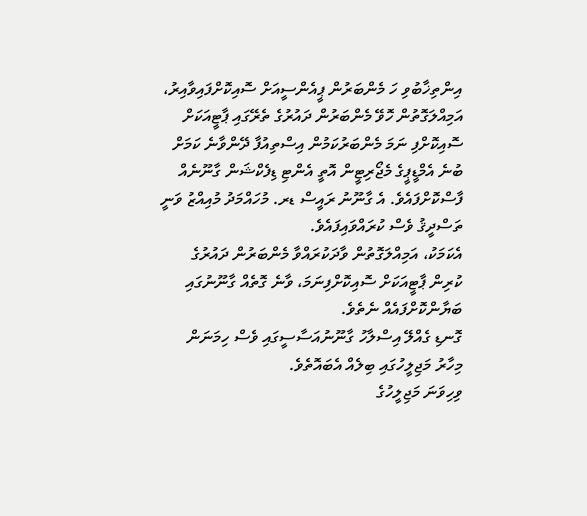އިންތިޚާބުވި ހަ މެންބަރުން ޕީއެންސީއަށް ސޮއިކޮށްފައިވާއިރު، އަމިއްލަގޮތުން ހޮވޭ މެންބަރުން ދައުރުގެ ތެރޭގައި ޕާޓީއަކަށް ސޮއިކޮށްފި ނަމަ މެންބަރުކަމުން އިސްތިއުފާ ދޭންވާނެ ކަމަށް ބުނެ އެމްޑީޕީގެ މެޖޯރިޓީން އޮތީ އެންޓި ޑިފެކްޝަން ގާނޫނެއް ފާސްކޮށްފައެވެ. އެ ގާނޫނު ރައީސް ޑރ. މުހައްމަދު މުއިއްޒު ވަނީ ތަސްދީޤު ވެސް ކުރައްވައިފައެވެ.
އެކަމަކު، އަމިއްލަގޮތުން ވާދަކުރައްވާ މެންބަރުން ދައުރުގެ ކުރިން ޕާޓީއަކަށް ސޮއިކޮށްފިނަމަ، ވާނެ ގޮތެއް ގާނޫނުގައި ބަޔާންކޮށްފައެއް ނެތެވެ.
ގޮނޑި ގެއްލޭ އިސްލާހު ގާނޫނުއަސާސީގައި ވެސް ހިމަނަން މިހާރު މަޖިލީހުގައި ބިލެއް އެބައޮތެވެ.
ވިހިވަނަ މަޖިލީހުގެ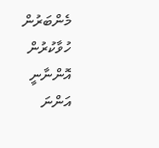މެންބަރުން ހުވާކުރުން އޮންނާނީ އަންނަ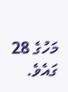މަހުގެ 28 ގައެވެ.